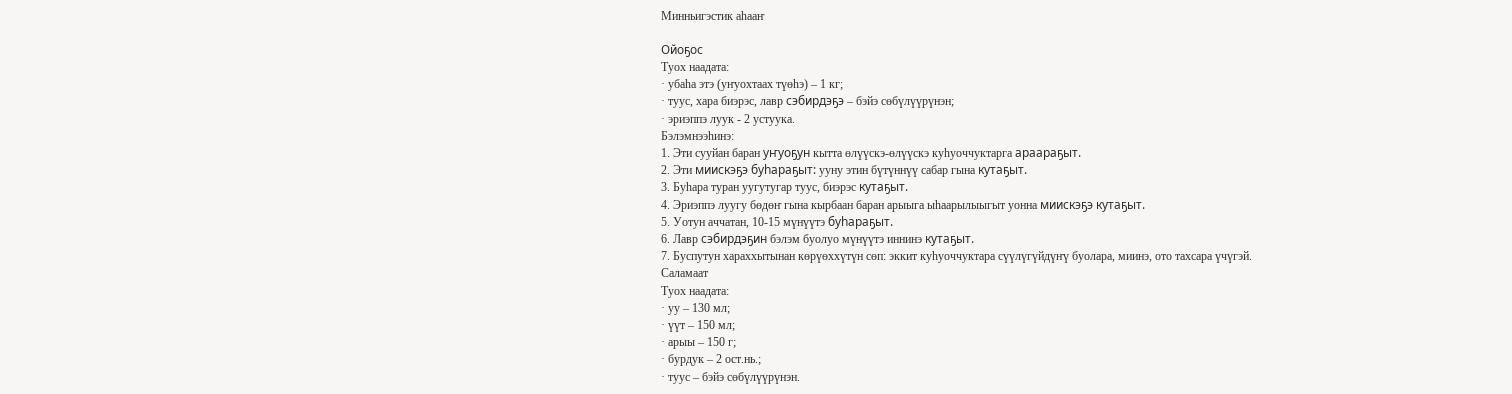Минньигэстик аһааҥ

Ойоҕос
Туох наадата:
· убаһа этэ (уҥуохтаах түөһэ) – 1 кг;
· туус, хара биэрэс, лавр сэбирдэҕэ – бэйэ сөбүлүүрүнэн;
· эриэппэ луук - 2 устуука.
Бэлэмнээһинэ:
1. Эти сууйан баран уҥуоҕун кытта өлүүскэ-өлүүскэ куһуоччуктарга араараҕыт.
2. Эти миискэҕэ буһараҕыт: ууну этин бүтүннүү сабар гына кутаҕыт.
3. Буһара туран уугутугар туус, биэрэс кутаҕыт.
4. Эриэппэ луугу бөдөҥ гына кырбаан баран арыыга ыһаарылыыгыт уонна миискэҕэ кутаҕыт.
5. Уотун аччатан, 10-15 мүнүүтэ буһараҕыт.
6. Лавр сэбирдэҕин бэлэм буолуо мүнүүтэ иннинэ кутаҕыт.
7. Буспутун хараххытынан көрүөххүтүн сөп: эккит куһуоччуктара сүүлүгүйдүҥү буолара, миинэ, ото тахсара үчүгэй.
Саламаат
Туох наадата:
· уу – 130 мл;
· үүт – 150 мл;
· арыы – 150 г;
· бурдук – 2 ост.нь.;
· туус – бэйэ сөбүлүүрүнэн.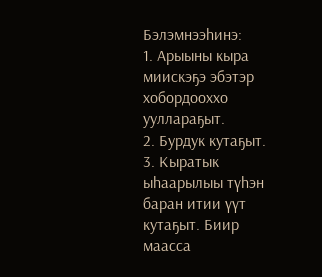Бэлэмнээһинэ:
1. Арыыны кыра миискэҕэ эбэтэр хобордооххо ууллараҕыт.
2. Бурдук кутаҕыт.
3. Кыратык ыһаарылыы түһэн баран итии үүт кутаҕыт. Биир маасса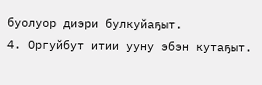буолуор диэри булкуйаҕыт.
4. Оргуйбут итии ууну эбэн кутаҕыт.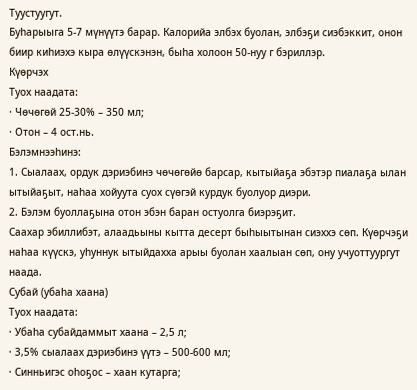Туустуугут.
Буһарыыга 5-7 мүнүүтэ барар. Калорийа элбэх буолан, элбэҕи сиэбэккит, онон биир киһиэхэ кыра өлүүскэнэн, быһа холоон 50-нуу г бэриллэр.
Күөрчэх
Туох наадата:
· Чөчөгөй 25-30% – 350 мл;
· Отон – 4 ост.нь.
Бэлэмнээһинэ:
1. Сыалаах, ордук дэриэбинэ чөчөгөйө барсар, кытыйаҕа эбэтэр пиалаҕа ылан ытыйаҕыт, наһаа хойуута суох сүөгэй курдук буолуор диэри.
2. Бэлэм буоллаҕына отон эбэн баран остуолга биэрэҕит.
Саахар эбиллибэт, алаадьыны кытта десерт быһыытынан сиэххэ сөп. Күөрчэҕи наһаа күүскэ, уһуннук ытыйдахха арыы буолан хаалыан сөп, ону учуоттуургут наада.
Субай (убаһа хаана)
Туох наадата:
· Убаһа субайдаммыт хаана – 2,5 л;
· 3,5% сыалаах дэриэбинэ үүтэ – 500-600 мл;
· Синньигэс оһоҕос – хаан кутарга;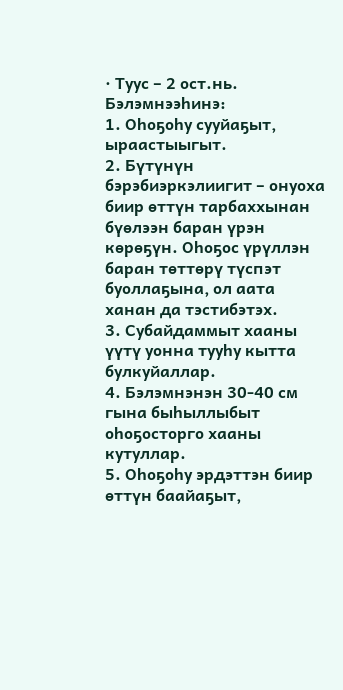· Туус – 2 ост.нь.
Бэлэмнээһинэ:
1. Оһоҕоһу сууйаҕыт, ыраастыыгыт.
2. Бүтүнүн бэрэбиэркэлиигит – онуоха биир өттүн тарбаххынан бүөлээн баран үрэн көрөҕүн. Оһоҕос үрүллэн баран төттөрү түспэт буоллаҕына, ол аата ханан да тэстибэтэх.
3. Субайдаммыт хааны үүтү уонна тууһу кытта булкуйаллар.
4. Бэлэмнэнэн 30-40 см гына быһыллыбыт оһоҕосторго хааны кутуллар.
5. Оһоҕоһу эрдэттэн биир өттүн баайаҕыт,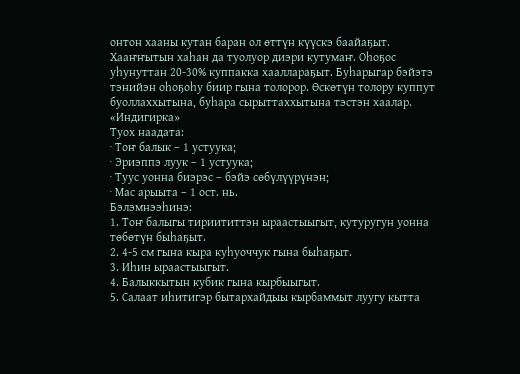онтон хааны кутан баран ол өттүн күүскэ баайаҕыт.
Хааҥҥытын хаһан да туолуор диэри кутумаҥ. Оһоҕос уһунуттан 20-30% куппакка хааллараҕыт. Буһарыгар бэйэтэ тэнийэн оһоҕоһу биир гына толорор. Өскөтүн толору куппут буоллаххытына, буһара сырыттаххытына тэстэн хаалар.
«Индигирка»
Туох наадата:
· Тоҥ балык – 1 устуука;
· Эриэппэ луук – 1 устуука;
· Туус уонна биэрэс – бэйэ сөбүлүүрүнэн;
· Мас арыыта – 1 ост. нь.
Бэлэмнээһинэ:
1. Тоҥ балыгы тириититтэн ыраастыыгыт, кутуругун уонна төбөтүн быһаҕыт.
2. 4-5 см гына кыра куһуоччук гына быһаҕыт.
3. Иһин ыраастыыгыт.
4. Балыккытын кубик гына кырбыыгыт.
5. Салаат иһитигэр бытархайдыы кырбаммыт луугу кытта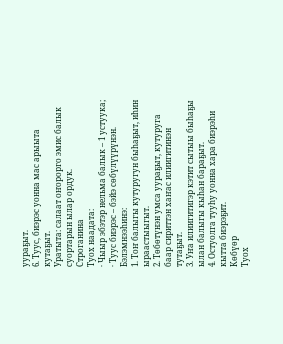уураҕыт.
6. Туус, биэрэс уонна мас арыыта кутаҕыт.
Уратыта: салаат оҥорорго эмис балык суортарын ылар ордук.
Строганина
Туох наадата:
· Чыыр эбэтэр нельма балык – 1 устуука;
· Туус биэрэс – бэйэ сөбүлүүрүнэн.
Бэлэмнээһинэ:
1. Тоҥ балыгы кутуругун быһаҕыт, иһин ыраастыыгыт.
2. Төбөтүнэн умса уураҕыт, кутуруга баар сириттэн хаҥас илиигитинэн тутаҕыт.
3. Уҥа илиигитигэр кэтит сытыы быһаҕы ылан балыгы кыһан бараҕыт.
4. Остуолга тууһу уонна хара биэрэһи кытта биэрэҕит.
Көбүөр
Туох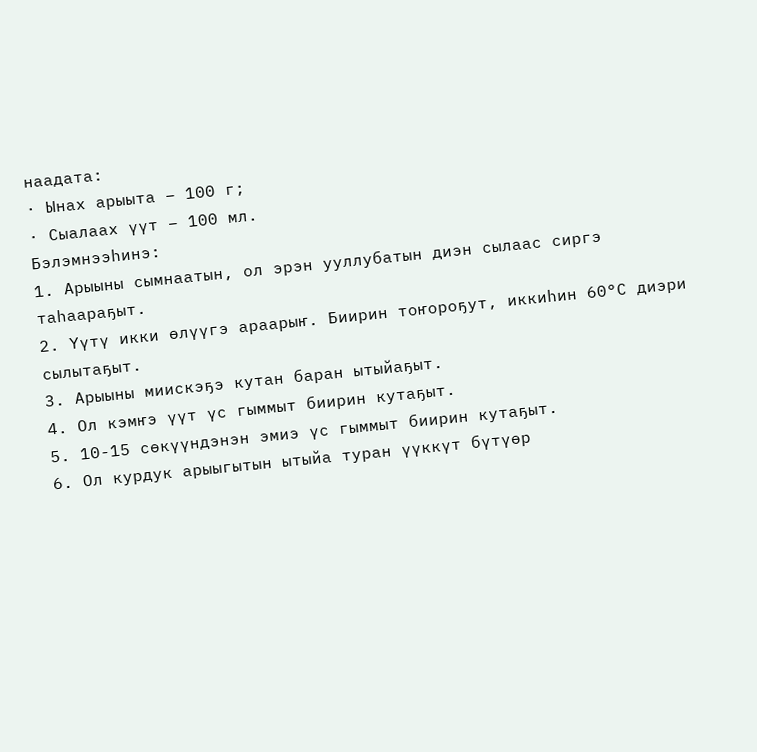наадата:
· Ынах арыыта – 100 г;
· Сыалаах үүт – 100 мл.
Бэлэмнээһинэ:
1. Арыыны сымнаатын, ол эрэн ууллубатын диэн сылаас сиргэ таһаараҕыт.
2. Үүтү икки өлүүгэ араарыҥ. Биирин тоҥороҕут, иккиһин 60°С диэри сылытаҕыт.
3. Арыыны миискэҕэ кутан баран ытыйаҕыт.
4. Ол кэмҥэ үүт үс гыммыт биирин кутаҕыт.
5. 10-15 сөкүүндэнэн эмиэ үс гыммыт биирин кутаҕыт.
6. Ол курдук арыыгытын ытыйа туран үүккүт бүтүөр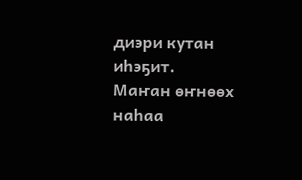диэри кутан иһэҕит.
Маҥан өҥнөөх наһаа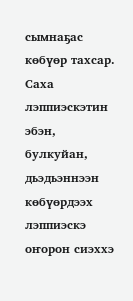сымнаҕас көбүөр тахсар. Саха лэппиэскэтин эбэн, булкуйан, дьэдьэннээн көбүөрдээх лэппиэскэ оҥорон сиэххэ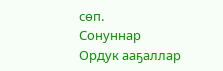сөп.
Сонуннар
Ордук ааҕаллар